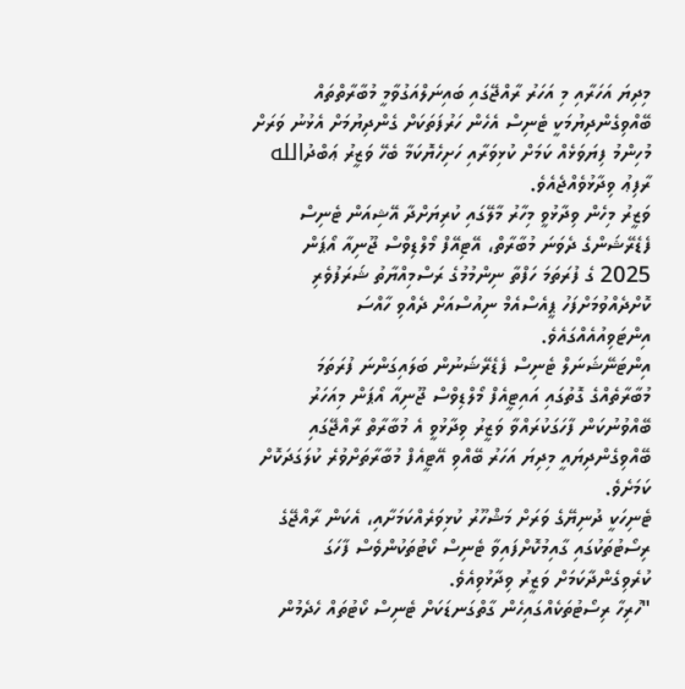މިދިޔަ އަހަރާއި މި އަހަރު ރާއްޖޭގައި ބައިނަލްއަގުވާމީ މުބާރާތްތައް ބޭއްވިގެންދިޔުމަކީ ޓެނިސް އެހެން ހަރުފަތަކަށް ގެންދިޔުމަށް އެޅުނު ވަރަށް މުހިންމު ފިޔަވަޅެއް ކަމަށް ކުޅިވަރާއި ހަށިހެޔޮކަމާ ބެހޭ ވަޒީރު ޢަބްދުالله ރާފިޢު ވިދާޅުވެއްޖެއެވެ.
ވަޒީރު މިހެން ވިދާޅުވީ މިހާރު މާލޭގައި ކުރިޔަށްދާ އޭޝިއަން ޓެނިސް ފެޑެރޭޝަންގެ ދެވަނަ މުބާރާތް، އޭޓިއޭފް މޯލްޑިވްސް ޖޫނިއާ އޯޕަން 2025 ގެ ފުރަތަމަ ހަފްތާ ނިންމުމުގެ ރަސްމިއްޔާތު ޝަރަފުވެރި ކޮށްދެއްވުމަށްފަހު ޕީއެސްއެމް ނިއުސްއަށް ދެއްވި ހާއްސަ އިންޓަވިއުއެއްގައެވެ.
އިންޓަނޭޝަނަލް ޓެނިސް ފެޑެރޭޝަނުން ބަލައިގަންނަ ފުރަތަމަ މުބާރާތެއްގެ ގޮތުގައި އައިޓީއެފް މޯލްޑިވްސް ޖޫނިއާ އޯޕަން މިއަހަރު ބޭއްވުނުކަން ފާހަގަކުރައްވާ ވަޒީރު ވިދާޅުވީ އެ މުބާރާތް ރާއްޖޭގައި ބޭއްވިގެންދިޔައީ މިދިޔަ އަހަރު ބޭއްވި އޭޓީއެފް މުބާރާތަށްވުރެ ކުލަގަދަކޮށް ކަމަށެވެ.
ޓެނިހަކީ ދުނިޔޭގެ ވަރަށް މަޝްހޫރު ކުޅިވަރެއްކަމަށާއި، އެކަން ރާއްޖޭގެ ރިސޯޓުތަކުގައި ގާއިމުކޮށްފައިވާ ޓެނިސް ކޯޓުތަކުންވެސް ފާހަގަ ކުރެވިގެންދާކަމަށް ވަޒީރު ވިދާޅުވިއެވެ.
"ހުރިހާ ރިސޯޓުތަކެއްގައިހެން ގާތްގަނޑަކަށް ޓެނިސް ކޯޓުތައް ހެދެމުން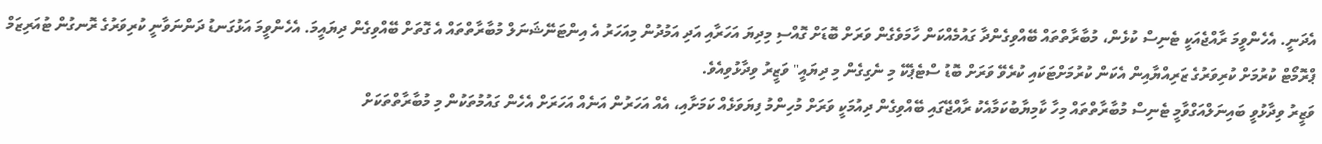އެދަނީ. އެހެންވީމަ ރާއްޖެއަކީ ޓެނިސް ކުޅެން، މުބާރާތްތައް ބޭއްވިގެންދާ ގައުމެއްކަން ހާމަވެގެން ވަރަށް ބޮޑަށް ގޮއްސި މިދިޔަ އަހަރާއި އަދި އަމުދުން މިއަހަރު އެ އިންޓަނޭޝަނަލް މުބާރާތްތައް އެ ގޮތަށް ބޭއްވިގެން ދިޔައީމަ. އެހެންވީމަ އަޅުގަނޑު ދަންނަވާނީ ކުރިވަރުގެ ރޮނގުން ޓުއަރިޒަމް ޕްރޮމޯޓް ކުރުމަށް ކުރިވަރުގެ ޒަރިއްޔާއިން އެކަން ކުރުމަށްޓަކައި ކުރެވޭ ވަރަށް ބޮޑު ސްޓެޕެކޭ މި ނެގިގެން މި ދިޔައީ" ވަޒީރު ވިދާޅުވިއެވެ.
ވަޒީރު ވިދާޅުވީ ބައިނަލްއަގްވާމީ ޓެނިސް މުބާރާތްތައް މިހާ ކާމިޔާބުކަމާއެކު ރާއްޖޭގައި ބޭއްވިގެން ދިއުމަކީ ވަރަށް މުހިންމު ފިޔަވަޅެއް ކަމަށާއި، އެއް އަހަރުން އަނެއް އަހަރަށް އެހެން ގައުމުތަކުން މި މުބާރާތްތަކަށް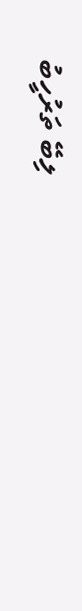ލިބޭ ތަރުހީބު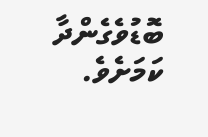ބޮޑުވެގެންދާ ކަމަށެވެ.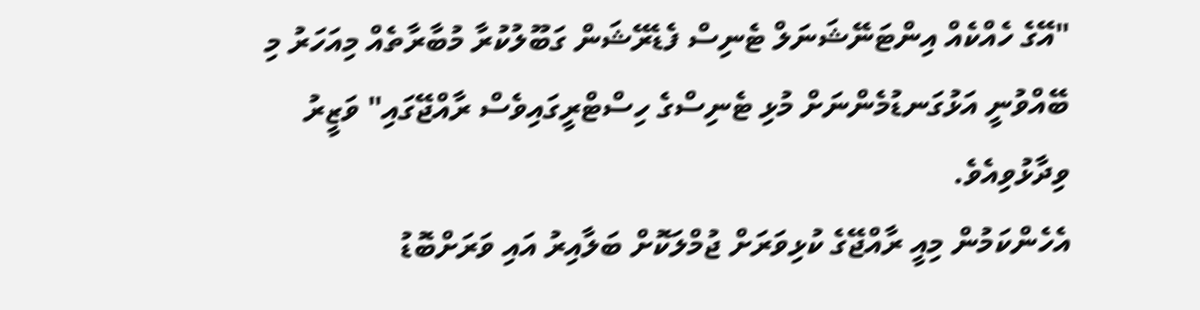"އޭގެ ހެއްކެއް އިންޓަނޭޝަނަލް ޓެނިސް ފެޑެރޭޝަން ގަބޫލުކުރާ މުބާރާތެއް މިއަހަރު މި ބޭއްވުނީ އަޅުގަނޑުމެންނަށް މުޅި ޓެނިސްގެ ހިސްޓްރީގައިވެސް ރާއްޖޭގައި" ވަޒީރު ވިދާޅުވިއެވެ.
އެހެންކަމުން މިއީ ރާއްޖޭގެ ކުޅިވަރަށް ޖުމްލަކޮށް ބަލާއިރު އައި ވަރަށްބޮޑު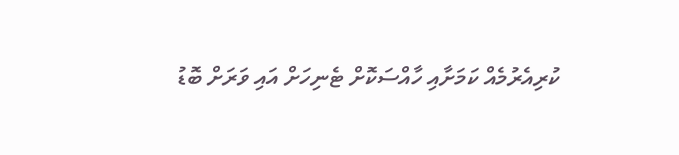ކުރިއެރުމެއް ކަމަށާއި ހާއްސަކޮށް ޓެނިހަށް އައި ވަރަށް ބޮޑު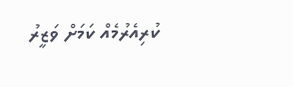ކުރިއެރުމެއް ކަމަށް ވަޒީރު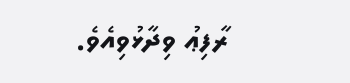ރާފިޢު ވިދާޅުވިއެވެ.